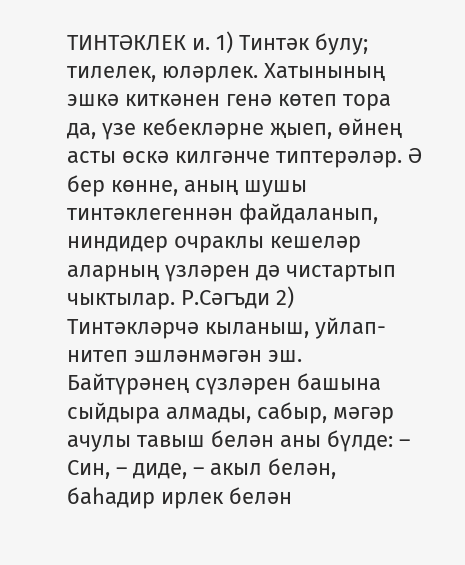ТИНТӘКЛЕК и. 1) Тинтәк булу; тилелек, юләрлек. Хатынының эшкә киткәнен генә көтеп тора да, үзе кебекләрне җыеп, өйнең асты өскә килгәнче типтерәләр. Ә бер көнне, аның шушы тинтәклегеннән файдаланып, ниндидер очраклы кешеләр аларның үзләрен дә чистартып чыктылар. Р.Сәгъди 2) Тинтәкләрчә кыланыш, уйлап-нитеп эшләнмәгән эш. Байтүрәнең сүзләрен башына сыйдыра алмады, сабыр, мәгәр ачулы тавыш белән аны бүлде: – Син, – диде, – акыл белән, баһадир ирлек белән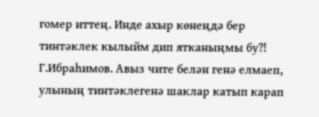гомер иттең. Инде ахыр көнеңдә бер тинтәклек кылыйм дип ятканыңмы бу?! Г.Ибраһимов. Авыз чите белән генә елмаеп, улының тинтәклегенә шаклар катып карап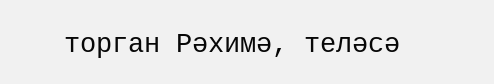торган Рәхимә, теләсә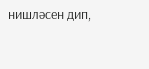нишләсен дип,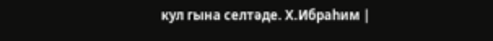кул гына селтәде. Х.Ибраһим |